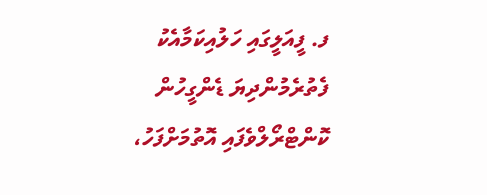ފ. ފީއަލީގައި ހަލުއިކަމާއެކު ފެތުރެމުންދިޔަ ޑެންގީހުން ކޮންޓްރޯލްވެފައި އޮތުމަށްފަހު،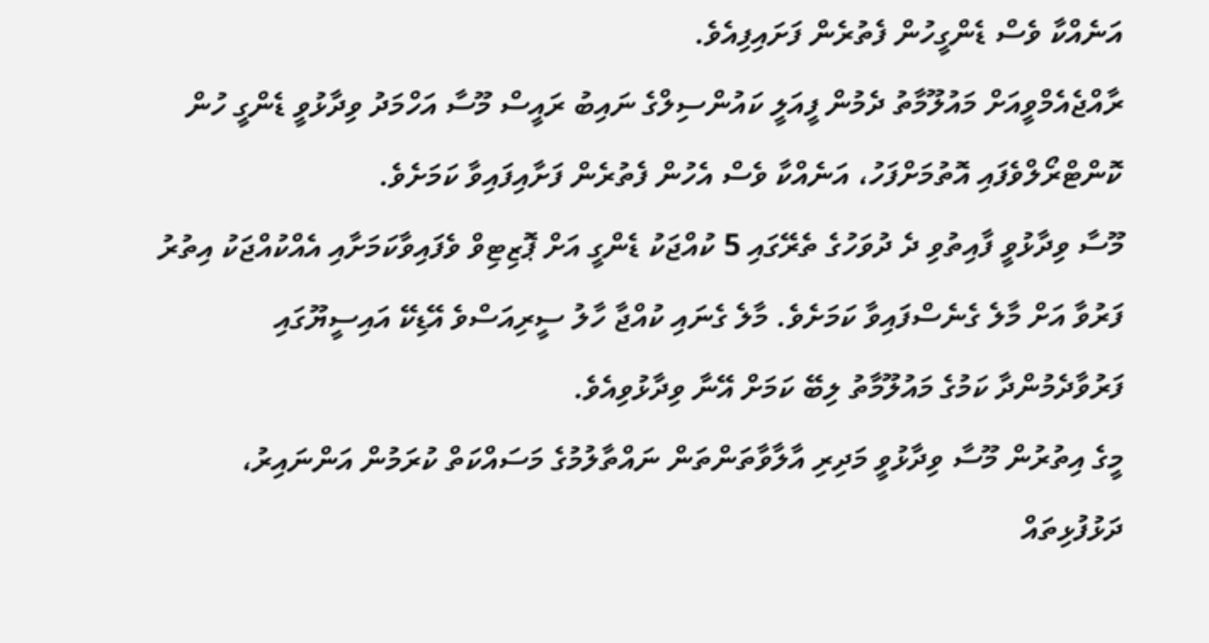އަނެއްކާ ވެސް ޑެންގީހުން ފެތުރެން ފަށައިފިއެވެ.
ރާއްޖެއެމްވީއަށް މައުލޫމާތު ދެމުން ފީއަލީ ކައުންސިލްގެ ނައިބު ރައީސް މޫސާ އަހްމަދު ވިދާޅުވީ ޑެންގީ ހުން ކޮންޓްރޯލްވެފައި އޮތުމަށްފަހު، އަނެއްކާ ވެސް އެހުން ފެތުރެން ފަށާއިފައިވާ ކަމަށެވެ.
މޫސާ ވިދާޅުވީ ފާއިތުވި ދެ ދުވަހުގެ ތެރޭގައި 5 ކުއްޖަކު ޑެންގީ އަށް ޕޮޒިޓިވް ވެފައިވާކަމަށާއި އެއްކުއްޖަކު އިތުރު ފަރުވާ އަށް މާލެ ގެނެސްފައިވާ ކަމަށެވެ. މާލެ ގެނައި ކުއްޖާ ހާލު ސީރިއަސްވެ އޭޑިކޭ އައިސީޔޫގައި ފަރުވާދެމުންދާ ކަމުގެ މައުލޫމާތު ލިބޭ ކަމަށް އޭނާ ވިދާޅުވިއެވެ.
މީގެ އިތުރުން މޫސާ ވިދާޅުވީ މަދިރި އާލާވާތަންތަން ނައްތާލުމުގެ މަސައްކަތް ކުރަމުން އަންނައިރު، ދަޅުފުޅިތައް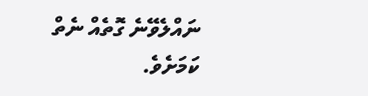ނައްލެވޭނެ ގޮތެއް ނެތް ކަމަށެވެ.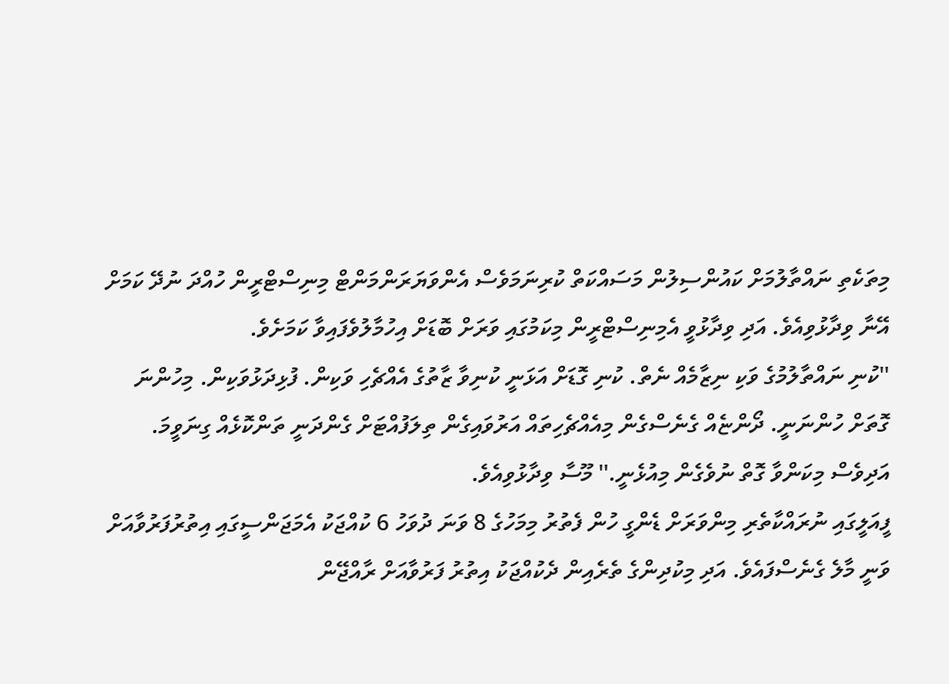މިތަކެތި ނައްތާލުމަށް ކައުންސިލުން މަސައްކަތް ކުރިނަމަވެސް އެންވަޔަރަންމަންޓް މިނިސްޓްރީން ހުއްދަ ނުދޭ ކަމަށް އޭނާ ވިދާޅުވިއެވެ. އަދި ވިދާޅުވީ އެމިނިސްޓްރީން މިކަމުގައި ވަރަށް ބޮޑަށް އިހުމާލުވެފައިވާ ކަމަށެވެ.
''ކުނި ނައްތާލުމުގެ ވަކި ނިޒާމެއް ނެތް. ކުނި ގޮޑަށް އަޅަނީ ކުނިވާ ޒާތުގެ އެއްޗެހި ވަކިން. ފުޅިދަޅުވަކިން. މިހުންނަ ގޮތަށް ހުންނަނީ. ދޯންޏެއް ގެނެސްގެން މިއެއްޗެހިތައް އަރުވައިގެން ތިލަފުއްޓަށް ގެންދަނީ ތަންކޮޅެއް ގިނަވީމަ. އަދިވެސް މިކަންވާ ގޮތް ނުވެގެން މިއުޅެނީ.'' މޫސާ ވިދާޅުވިއެވެ.
ފީއަލީގައި ނުރައްކާތެރި މިންވަރަށް ޑެންގީ ހުން ފެތުރު މިމަހުގެ 8 ވަނަ ދުވަހު 6 ކުއްޖަކު އެމަޖަންސީގައި އިތުރުފަރުވާއަށް ވަނީ މާލެ ގެނެސްފައެވެ. އަދި މިކުދިންގެ ތެރެއިން ދެކުއްޖަކު އިތުރު ފަރުވާއަށް ރާއްޖޭން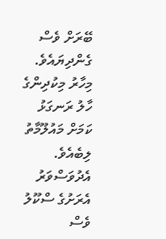ބޭރަށް ވެސް ގެންދިޔައެވެ. މިހާރު މިކުދިންގެ ހާލު ރަނގަޅު ކަމަށް މައުލޫމާތު ލިބެއެވެ.
އެދުވަސްވަރު އެރަށުގެ ސްކޫލު ވެސް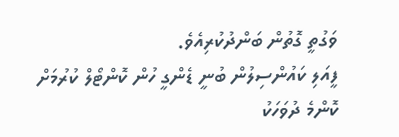ވަގުތީ ގޮތުން ބަންދުކުރިއެވެ.
ފީއަލި ކައުންސިލުން ބުނީ ޑެންގީ ހުން ކޮންޓޯލް ކުރުމަށް ކޮންމެ ދުވަހަކު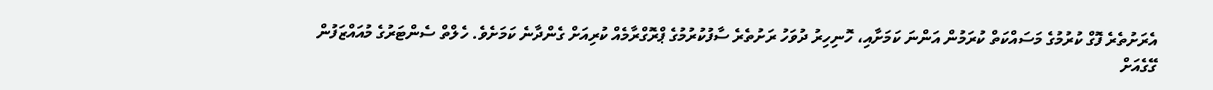އެރަށުތެރެ ފޮގް ކުރުމުގެ މަސައްކަތް ކުރަމުން އަންނަ ކަމަށާއި، ހޮނިހިރު ދުވަހު ރަށުތެރެ ސާފުކުރުމުގެ ޕްރޮގްރާމެއް ކުރިއަށް ގެންދާނެ ކަމަށެވެ. ހެލްތް ސެންޓަރުގެ މުއައްޒަފުން ގޭގެއަށް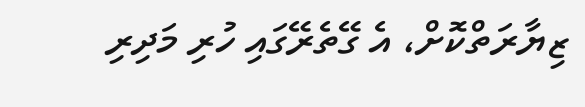ޒިޔާރަތްކޮށް، އެ ގޭތެރޭގައި ހުރި މަދިރި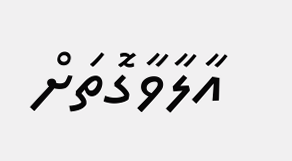އާލާވާގޮތަށް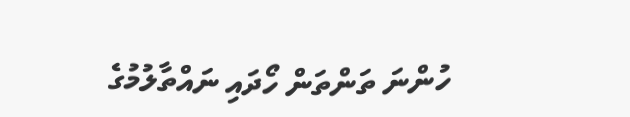ހުންނަ ތަންތަން ހޯދައި ނައްތާލުމުގެ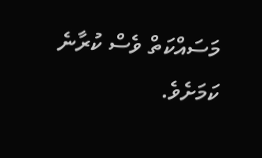މަސައްކަތް ވެސް ކުރާނެ ކަމަށެވެ.